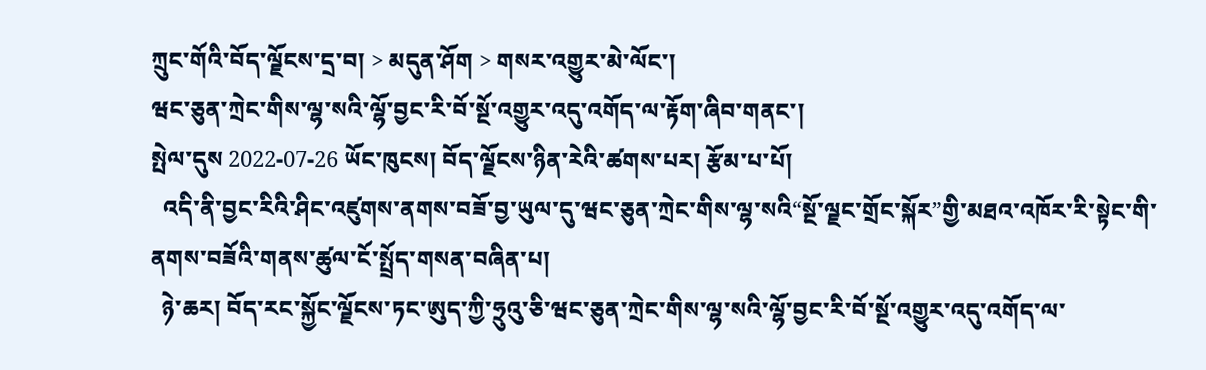ཀྲུང་གོའི་བོད་ལྗོངས་དྲ་བ། > མདུན་ཤོག > གསར་འགྱུར་མེ་ལོང་།
ཝང་ཅུན་ཀྲེང་གིས་ལྷ་སའི་ལྷོ་བྱང་རི་བོ་སྔོ་འགྱུར་འདུ་འགོད་ལ་རྟོག་ཞིབ་གནང་།
སྤེལ་དུས 2022-07-26 ཡོང་ཁུངས། བོད་ལྗོངས་ཉིན་རེའི་ཚགས་པར། རྩོམ་པ་པོ།
  འདི་ནི་བྱང་རིའི་ཤིང་འཛུགས་ནགས་བཟོ་བྱ་ཡུལ་དུ་ཝང་ཅུན་ཀྲེང་གིས་ལྷ་སའི“སྔོ་ལྗང་གྲོང་སྐོར”གྱི་མཐའ་འཁོར་རི་སྟེང་གི་ནགས་བཟོའི་གནས་ཚུལ་ངོ་སྤྲོད་གསན་བཞིན་པ།
  ཉེ་ཆར། བོད་རང་སྐྱོང་ལྗོངས་ཏང་ཨུད་ཀྱི་ཧྲུའུ་ཅི་ཝང་ཅུན་ཀྲེང་གིས་ལྷ་སའི་ལྷོ་བྱང་རི་བོ་སྔོ་འགྱུར་འདུ་འགོད་ལ་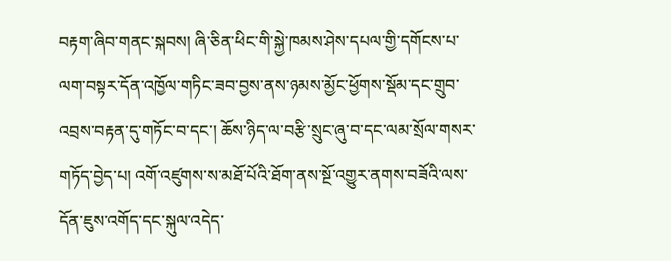བརྟག་ཞིབ་གནང་སྐབས། ཞི་ཅིན་ཕིང་གི་སྐྱེ་ཁམས་ཤེས་དཔལ་གྱི་དགོངས་པ་ལག་བསྟར་དོན་འཁྱོལ་གཏིང་ཟབ་བྱས་ནས་ཉམས་མྱོང་ཕྱོགས་སྡོམ་དང་གྲུབ་འབྲས་བརྟན་དུ་གཏོང་བ་དང་། ཆོས་ཉིད་ལ་བརྩི་སྲུང་ཞུ་བ་དང་ལམ་སྲོལ་གསར་གཏོད་བྱེད་པ། འགོ་འཛུགས་ས་མཐོ་པོའི་ཐོག་ནས་སྔོ་འགྱུར་ནགས་བཟོའི་ལས་དོན་ཇུས་འགོད་དང་སྐུལ་འདེད་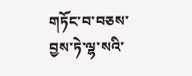གཏོང་བ་བཅས་བྱས་ཏེ་ལྷ་སའི་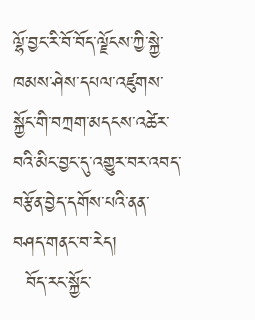ལྷོ་བྱང་རི་བོ་བོད་ལྗོངས་ཀྱི་སྐྱེ་ཁམས་ཤེས་དཔལ་འཛུགས་སྐྱོང་གི་བཀྲག་མདངས་འཚེར་བའི་མིང་བྱང་དུ་འགྱུར་བར་འབད་བརྩོན་བྱེད་དགོས་པའི་ནན་བཤད་གནང་བ་རེད།
  བོད་རང་སྐྱོང་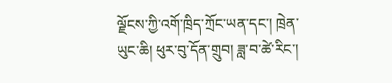ལྗོངས་ཀྱི་འགོ་ཁྲིད་ཀྲོང་ཡན་དང་། ཁྲེན་ཡུང་ཆི། ཕུར་བུ་དོན་གྲུབ། ཟླ་བ་ཚེ་རིང་།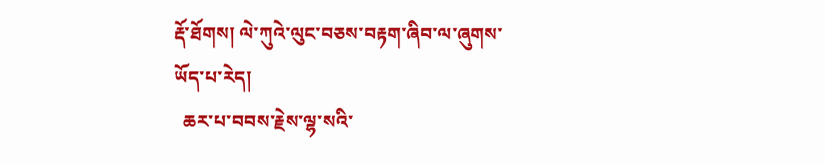རྡོ་ཐོགས། ལེ་ཀུའེ་ལུང་བཅས་བརྟག་ཞིབ་ལ་ཞུགས་ཡོད་པ་རེད།
  ཆར་པ་བབས་རྗེས་ལྷ་སའི་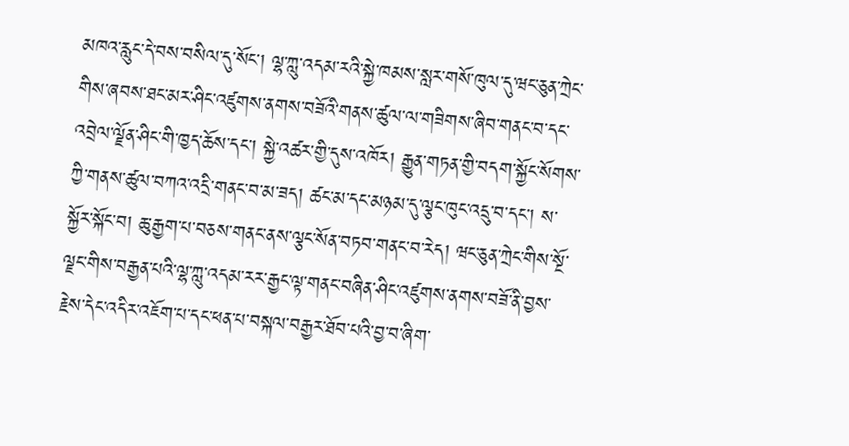མཁའ་རླུང་དེ་བས་བསིལ་དུ་སོང་། ལྷ་ཀླུ་འདམ་རའི་སྐྱེ་ཁམས་སླར་གསོ་ཁུལ་དུ་ཝང་ཅུན་ཀྲེང་གིས་ཞབས་ཐང་མར་ཤིང་འཛུགས་ནགས་བཟོའི་གནས་ཚུལ་ལ་གཟིགས་ཞིབ་གནང་བ་དང་འབྲེལ་ལྗོན་ཤིང་གི་ཁྱད་ཆོས་དང་། སྐྱེ་འཚར་གྱི་དུས་འཁོར། རྒྱུན་གཏན་གྱི་བདག་སྐྱོང་སོགས་ཀྱི་གནས་ཚུལ་བཀའ་འདྲི་གནང་བ་མ་ཟད། ཚང་མ་དང་མཉམ་དུ་ལྕང་ཁུང་འདྲུ་བ་དང་། ས་སྐྱོར་སྐོང་བ། ཆུ་རྒྱག་པ་བཅས་གནང་ནས་ལྕང་སོན་བཏབ་གནང་བ་རེད། ཝང་ཅུན་ཀྲེང་གིས་སྔོ་ལྗང་གིས་བརྒྱན་པའི་ལྷ་ཀླུ་འདམ་རར་རྒྱང་ལྟ་གནང་བཞིན་ཤིང་འཛུགས་ནགས་བཟོ་ནི་བྱས་རྗེས་དེང་འདིར་འཇོག་པ་དང་ཕན་པ་བསྐལ་བརྒྱར་ཐོབ་པའི་བྱ་བ་ཞིག་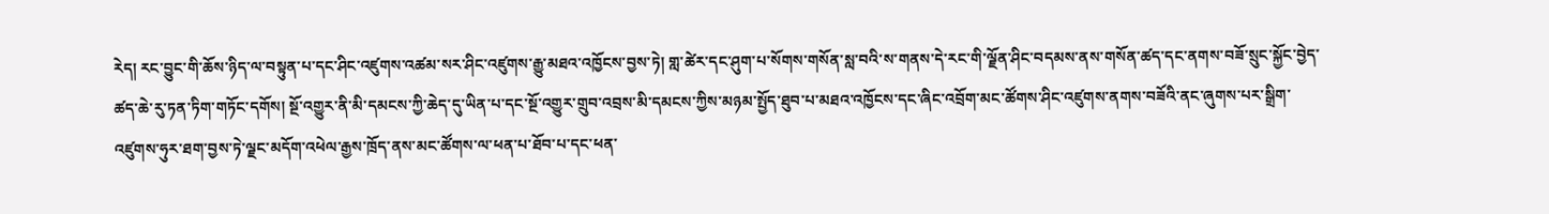རེད། རང་བྱུང་གི་ཆོས་ཉིད་ལ་བསྟུན་པ་དང་ཤིང་འཛུགས་འཚམ་སར་ཤིང་འཛུགས་རྒྱུ་མཐའ་འཁྱོངས་བྱས་ཏེ། གླ་ཚེར་དང་ཤུག་པ་སོགས་གསོན་སླ་བའི་ས་གནས་དེ་རང་གི་ལྗོན་ཤིང་བདམས་ནས་གསོན་ཚད་དང་ནགས་བཟོ་སྲུང་སྐྱོང་བྱེད་ཚད་ཆེ་རུ་ཏན་ཏིག་གཏོང་དགོས། སྔོ་འགྱུར་ནི་མི་དམངས་ཀྱི་ཆེད་དུ་ཡིན་པ་དང་སྔོ་འགྱུར་གྲུབ་འབྲས་མི་དམངས་ཀྱིས་མཉམ་སྤྱོད་ཐུབ་པ་མཐའ་འཁྱོངས་དང་ཞིང་འབྲོག་མང་ཚོགས་ཤིང་འཛུགས་ནགས་བཟོའི་ནང་ཞུགས་པར་སྒྲིག་འཛུགས་ཧུར་ཐག་བྱས་ཏེ་ལྗང་མདོག་འཕེལ་རྒྱས་ཁྲོད་ནས་མང་ཚོགས་ལ་ཕན་པ་ཐོབ་པ་དང་ཕན་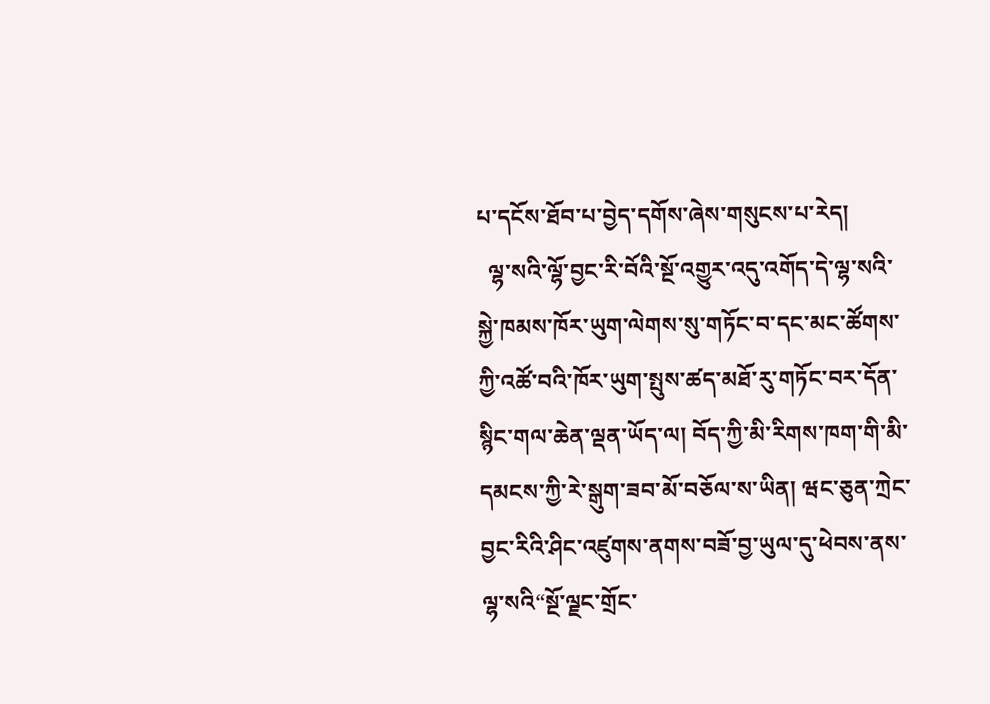པ་དངོས་ཐོབ་པ་བྱེད་དགོས་ཞེས་གསུངས་པ་རེད།
  ལྷ་སའི་ལྷོ་བྱང་རི་བོའི་སྔོ་འགྱུར་འདུ་འགོད་དེ་ལྷ་སའི་སྐྱེ་ཁམས་ཁོར་ཡུག་ལེགས་སུ་གཏོང་བ་དང་མང་ཚོགས་ཀྱི་འཚོ་བའི་ཁོར་ཡུག་སྤུས་ཚད་མཐོ་རུ་གཏོང་བར་དོན་སྙིང་གལ་ཆེན་ལྡན་ཡོད་ལ། བོད་ཀྱི་མི་རིགས་ཁག་གི་མི་དམངས་ཀྱི་རེ་སྒུག་ཟབ་མོ་བཅོལ་ས་ཡིན། ཝང་ཅུན་ཀྲེང་བྱང་རིའི་ཤིང་འཛུགས་ནགས་བཟོ་བྱ་ཡུལ་དུ་ཕེབས་ནས་ལྷ་སའི“སྔོ་ལྗང་གྲོང་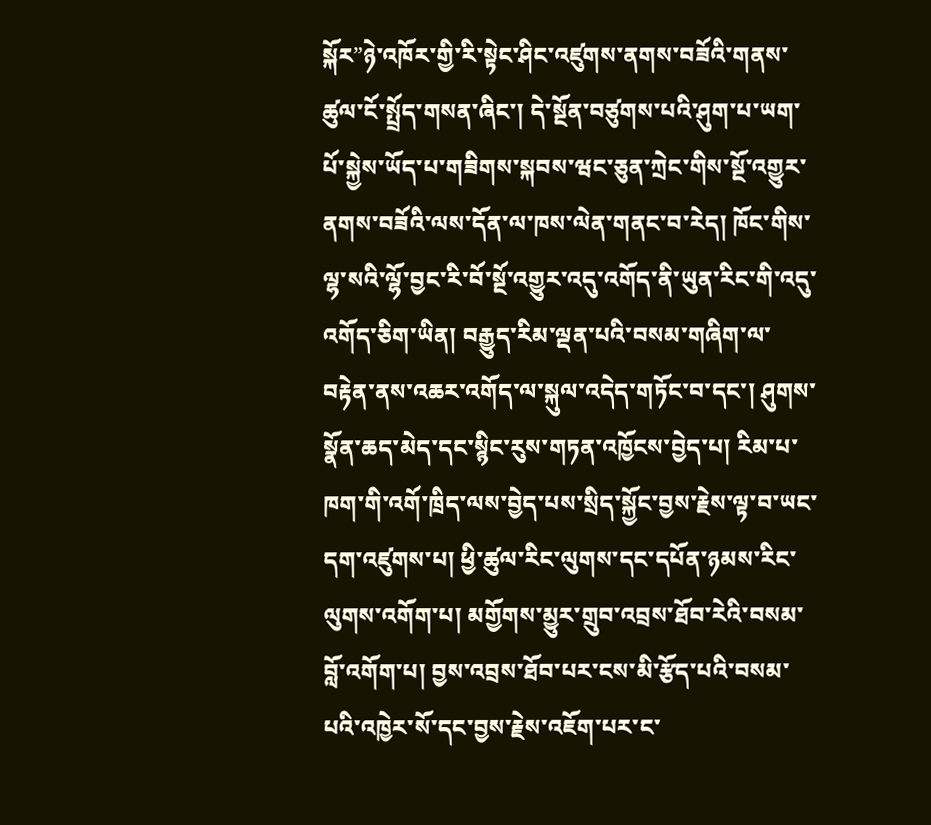སྐོར”ཉེ་འཁོར་གྱི་རི་སྟེང་ཤིང་འཛུགས་ནགས་བཟོའི་གནས་ཚུལ་ངོ་སྤྲོད་གསན་ཞིང་། དེ་སྔོན་བཙུགས་པའི་ཤུག་པ་ཡག་པོ་སྐྱེས་ཡོད་པ་གཟིགས་སྐབས་ཝང་ཅུན་ཀྲེང་གིས་སྔོ་འགྱུར་ནགས་བཟོའི་ལས་དོན་ལ་ཁས་ལེན་གནང་བ་རེད། ཁོང་གིས་ལྷ་སའི་ལྷོ་བྱང་རི་བོ་སྔོ་འགྱུར་འདུ་འགོད་ནི་ཡུན་རིང་གི་འདུ་འགོད་ཅིག་ཡིན། བརྒྱུད་རིམ་ལྡན་པའི་བསམ་གཞིག་ལ་བརྟེན་ནས་འཆར་འགོད་ལ་སྐུལ་འདེད་གཏོང་བ་དང་། ཤུགས་སྣོན་ཆད་མེད་དང་སྙིང་རུས་གཏན་འཁྱོངས་བྱེད་པ། རིམ་པ་ཁག་གི་འགོ་ཁྲིད་ལས་བྱེད་པས་སྲིད་སྐྱོང་བྱས་རྗེས་ལྟ་བ་ཡང་དག་འཛུགས་པ། ཕྱི་ཚུལ་རིང་ལུགས་དང་དཔོན་ཉམས་རིང་ལུགས་འགོག་པ། མགྱོགས་མྱུར་གྲུབ་འབྲས་ཐོབ་རེའི་བསམ་བློ་འགོག་པ། བྱས་འབྲས་ཐོབ་པར་ངས་མི་རྩོད་པའི་བསམ་པའི་འཁྱེར་སོ་དང་བྱས་རྗེས་འཇོག་པར་ང་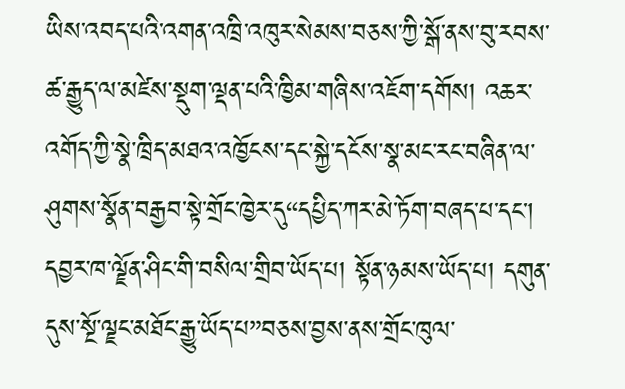ཡིས་འབད་པའི་འགན་འཁྲི་འཁུར་སེམས་བཅས་ཀྱི་སྒོ་ནས་བུ་རབས་ཚ་རྒྱུད་ལ་མཛེས་སྡུག་ལྡན་པའི་ཁྱིམ་གཞིས་འཇོག་དགོས། འཆར་འགོད་ཀྱི་སྣེ་ཁྲིད་མཐའ་འཁྱོངས་དང་སྐྱེ་དངོས་སྣ་མང་རང་བཞིན་ལ་ཤུགས་སྣོན་བརྒྱབ་སྟེ་གྲོང་ཁྱེར་དུ“དཔྱིད་ཀར་མེ་ཏོག་བཞད་པ་དང་། དབྱར་ཁ་ལྗོན་ཤིང་གི་བསིལ་གྲིབ་ཡོད་པ། སྟོན་ཉམས་ཡོད་པ། དགུན་དུས་སྔོ་ལྗང་མཐོང་རྒྱུ་ཡོད་པ”བཅས་བྱས་ནས་གྲོང་ཁུལ་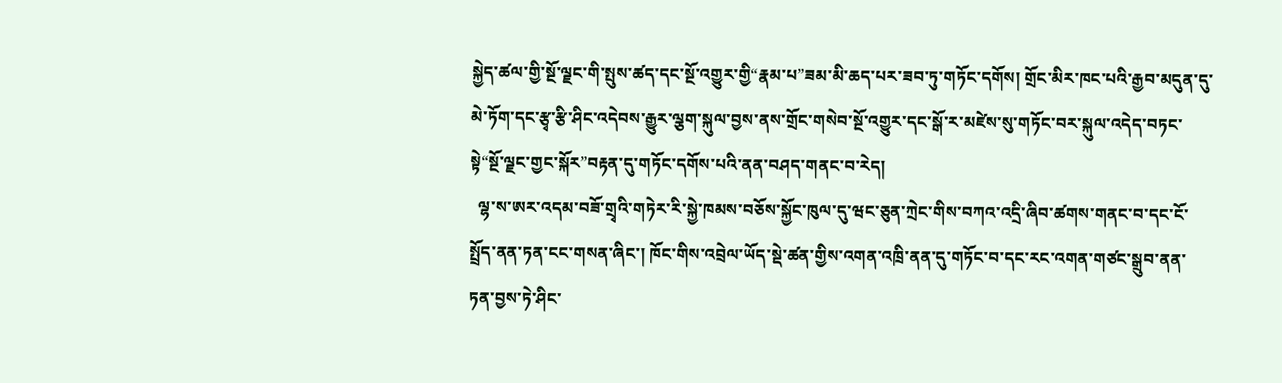སྐྱེད་ཚལ་གྱི་སྔོ་ལྗང་གི་སྤུས་ཚད་དང་སྔོ་འགྱུར་གྱི“རྣམ་པ”ཟམ་མི་ཆད་པར་ཟབ་ཏུ་གཏོང་དགོས། གྲོང་མིར་ཁང་པའི་རྒྱབ་མདུན་དུ་མེ་ཏོག་དང་རྩྭ་རྩི་ཤིང་འདེབས་རྒྱུར་ལྕག་སྐུལ་བྱས་ནས་གྲོང་གསེབ་སྔོ་འགྱུར་དང་སྒོ་ར་མཛེས་སུ་གཏོང་བར་སྐུལ་འདེད་བཏང་སྟེ“སྔོ་ལྗང་གྱང་སྐོར”བརྟན་དུ་གཏོང་དགོས་པའི་ནན་བཤད་གནང་བ་རེད།
  ལྷ་ས་ཨར་འདམ་བཟོ་གྲྭའི་གཏེར་རི་སྐྱེ་ཁམས་བཅོས་སྐྱོང་ཁུལ་དུ་ཝང་ཅུན་ཀྲེང་གིས་བཀའ་འདྲི་ཞིབ་ཚགས་གནང་བ་དང་ངོ་སྤྲོད་ནན་ཏན་ངང་གསན་ཞིང་། ཁོང་གིས་འབྲེལ་ཡོད་སྡེ་ཚན་གྱིས་འགན་འཁྲི་ནན་དུ་གཏོང་བ་དང་རང་འགན་གཙང་སྒྲུབ་ནན་ཏན་བྱས་ཏེ་ཤིང་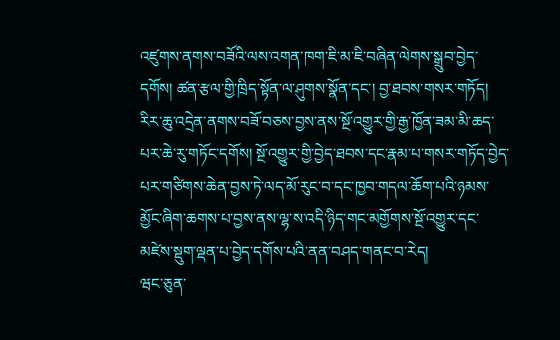འཛུགས་ནགས་བཟོའི་ལས་འགན་ཁག་ཇི་མ་ཇི་བཞིན་ལེགས་སྒྲུབ་བྱེད་དགོས། ཚན་རྩལ་གྱི་ཁྲིད་སྟོན་ལ་ཤུགས་སྣོན་དང་། བྱ་ཐབས་གསར་གཏོད། རིར་ཆུ་འདྲེན་ནགས་བཟོ་བཅས་བྱས་ནས་སྔོ་འགྱུར་གྱི་རྒྱ་ཁྱོན་ཟམ་མི་ཆད་པར་ཆེ་རུ་གཏོང་དགོས། སྔོ་འགྱུར་གྱི་བྱེད་ཐབས་དང་རྣམ་པ་གསར་གཏོད་བྱེད་པར་གཙིགས་ཆེན་བྱས་ཏེ་ལད་མོ་རུང་བ་དང་ཁྱབ་གདལ་ཆོག་པའི་ཉམས་མྱོང་ཞིག་ཆགས་པ་བྱས་ནས་ལྷ་ས་འདི་ཉིད་གང་མགྱོགས་སྔོ་འགྱུར་དང་མཛེས་སྡུག་ལྡན་པ་བྱེད་དགོས་པའི་ནན་བཤད་གནང་བ་རེད།
ཝང་ཅུན་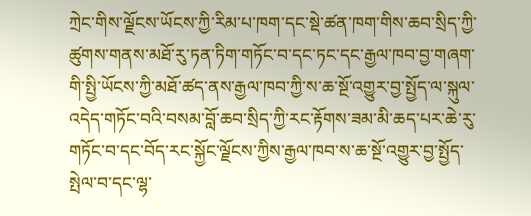ཀྲེང་གིས་ལྗོངས་ཡོངས་ཀྱི་རིམ་པ་ཁག་དང་སྡེ་ཚན་ཁག་གིས་ཆབ་སྲིད་ཀྱི་ཚུགས་གནས་མཐོ་རུ་ཏན་ཏིག་གཏོང་བ་དང་ཏང་དང་རྒྱལ་ཁབ་བྱ་གཞག་གི་སྤྱི་ཡོངས་ཀྱི་མཐོ་ཚད་ནས་རྒྱལ་ཁབ་ཀྱི་ས་ཆ་སྔོ་འགྱུར་བྱ་སྤྱོད་ལ་སྐུལ་འདེད་གཏོང་བའི་བསམ་བློ་ཆབ་སྲིད་ཀྱི་རང་རྟོགས་ཟམ་མི་ཆད་པར་ཆེ་རུ་གཏོང་བ་དང་བོད་རང་སྐྱོང་ལྗོངས་ཀྱིས་རྒྱལ་ཁབ་ས་ཆ་སྔོ་འགྱུར་བྱ་སྤྱོད་སྤེལ་བ་དང་ལྷ་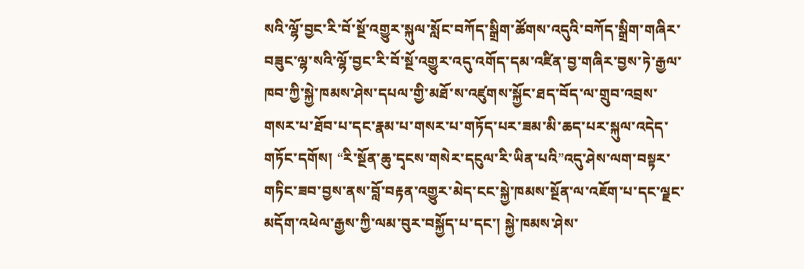སའི་ལྷོ་བྱང་རི་བོ་སྔོ་འགྱུར་སྐུལ་སློང་བཀོད་སྒྲིག་ཚོགས་འདུའི་བཀོད་སྒྲིག་གཞིར་ བཟུང་ལྷ་སའི་ལྷོ་བྱང་རི་བོ་སྔོ་འགྱུར་འདུ་འགོད་དམ་འཛིན་བྱ་གཞིར་བྱས་ཏེ་རྒྱལ་ཁབ་ཀྱི་སྐྱེ་ཁམས་ཤེས་དཔལ་གྱི་མཐོ་ས་འཛུགས་སྐྱོང་ཐད་བོད་ལ་གྲུབ་འབྲས་གསར་པ་ཐོབ་པ་དང་རྣམ་པ་གསར་པ་གཏོད་པར་ཟམ་མི་ཆད་པར་སྐུལ་འདེད་གཏོང་དགོས། “རི་སྔོན་ཆུ་དྭངས་གསེར་དངུལ་རི་ཡིན་པའི”འདུ་ཤེས་ལག་བསྟར་གཏིང་ཟབ་བྱས་ནས་བློ་བརྟན་འགྱུར་མེད་ངང་སྐྱེ་ཁམས་སྔོན་ལ་འཇོག་པ་དང་ལྗང་མདོག་འཕེལ་རྒྱས་ཀྱི་ལམ་བུར་བསྐྱོད་པ་དང་། སྐྱེ་ཁམས་ཤེས་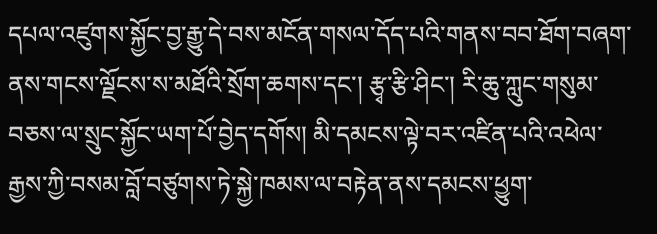དཔལ་འཛུགས་སྐྱོང་བྱ་རྒྱུ་དེ་བས་མངོན་གསལ་དོད་པའི་གནས་བབ་ཐོག་བཞག་ནས་གངས་ལྗོངས་ས་མཐོའི་སྲོག་ཆགས་དང་། རྩྭ་རྩི་ཤིང་། རི་ཆུ་ཀླུང་གསུམ་བཅས་ལ་སྲུང་སྐྱོང་ཡག་པོ་བྱེད་དགོས། མི་དམངས་ལྟེ་བར་འཛིན་པའི་འཕེལ་རྒྱས་ཀྱི་བསམ་བློ་བཙུགས་ཏེ་སྐྱེ་ཁམས་ལ་བརྟེན་ནས་དམངས་ཕྱུག་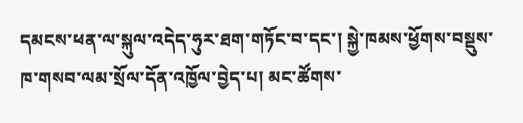དམངས་ཕན་ལ་སྐུལ་འདེད་ཧུར་ཐག་གཏོང་བ་དང་། སྐྱེ་ཁམས་ཕྱོགས་བསྡུས་ཁ་གསབ་ལམ་སྲོལ་དོན་འཁྱོལ་བྱེད་པ། མང་ཚོགས་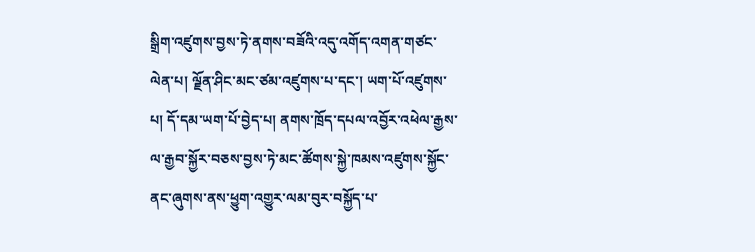སྒྲིག་འཛུགས་བྱས་ཏེ་ནགས་བཟོའི་འདུ་འགོད་འགན་གཙང་ལེན་པ། ལྗོན་ཤིང་མང་ཙམ་འཛུགས་པ་དང་། ཡག་པོ་འཛུགས་པ། དོ་དམ་ཡག་པོ་བྱེད་པ། ནགས་ཁྲོད་དཔལ་འབྱོར་འཕེལ་རྒྱས་ལ་རྒྱབ་སྐྱོར་བཅས་བྱས་ཏེ་མང་ཚོགས་སྐྱེ་ཁམས་འཛུགས་སྐྱོང་ནང་ཞུགས་ནས་ཕྱུག་འགྱུར་ལམ་བུར་བསྐྱོད་པ་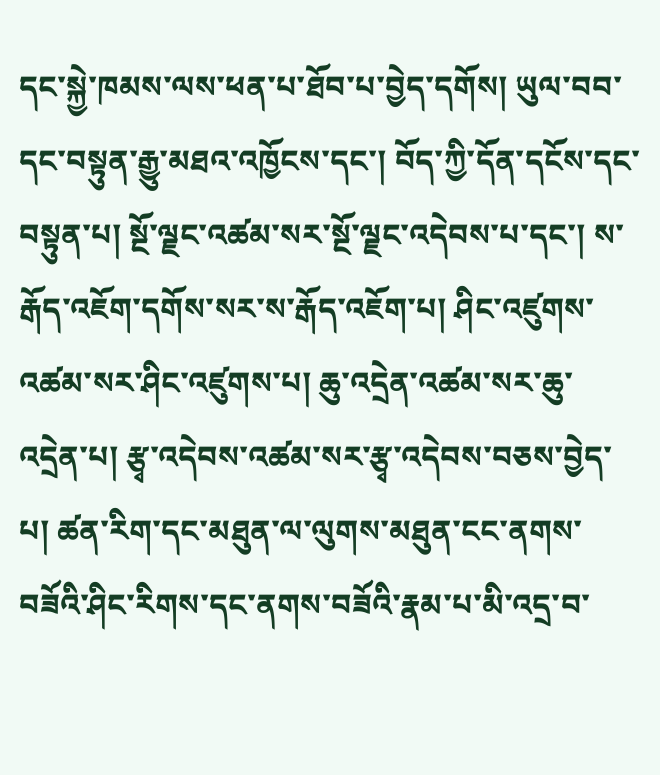དང་སྐྱེ་ཁམས་ལས་ཕན་པ་ཐོབ་པ་བྱེད་དགོས། ཡུལ་བབ་དང་བསྟུན་རྒྱུ་མཐའ་འཁྱོངས་དང་། བོད་ཀྱི་དོན་དངོས་དང་བསྟུན་པ། སྔོ་ལྗང་འཚམ་སར་སྔོ་ལྗང་འདེབས་པ་དང་། ས་རྒོད་འཇོག་དགོས་སར་ས་རྒོད་འཇོག་པ། ཤིང་འཛུགས་འཚམ་སར་ཤིང་འཛུགས་པ། ཆུ་འདྲེན་འཚམ་སར་ཆུ་འདྲེན་པ། རྩྭ་འདེབས་འཚམ་སར་རྩྭ་འདེབས་བཅས་བྱེད་པ། ཚན་རིག་དང་མཐུན་ལ་ལུགས་མཐུན་ངང་ནགས་བཟོའི་ཤིང་རིགས་དང་ནགས་བཟོའི་རྣམ་པ་མི་འདྲ་བ་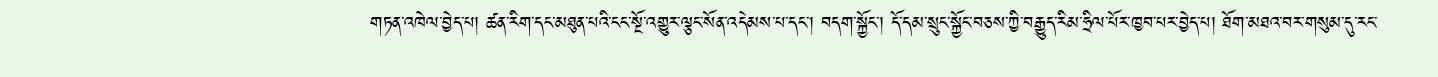གཏན་འཁེལ་བྱེད་པ། ཚན་རིག་དང་མཐུན་པའི་ངང་སྔོ་འགྱུར་ལྕང་སོན་འདེམས་པ་དང་། བདག་སྐྱོང་། དོ་དམ་སྲུང་སྐྱོང་བཅས་ཀྱི་བརྒྱུད་རིམ་ཧྲིལ་པོར་ཁྱབ་པར་བྱེད་པ། ཐོག་མཐའ་བར་གསུམ་དུ་རང་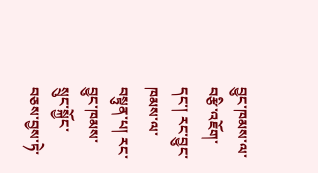བྱུང་ཁམས་ལ་བརྩི་འཇོག་དང་། རང་བྱུང་ཁམས་ལ་བསྟུན་པ། རང་བྱུང་ཁམས་སྲུང་སྐྱོང་བཅས་བྱས་ཏེ་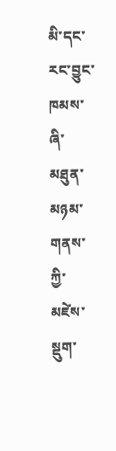མི་དང་རང་བྱུང་ཁམས་ཞི་མཐུན་མཉམ་གནས་ཀྱི་མཛེས་སྡུག་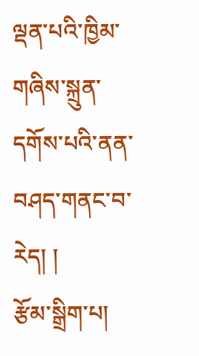ལྡན་པའི་ཁྱིམ་གཞིས་སྐྲུན་དགོས་པའི་ནན་བཤད་གནང་བ་རེད། །
རྩོམ་སྒྲིག་པ།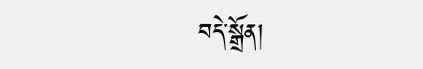བདེ་སྒྲོན།